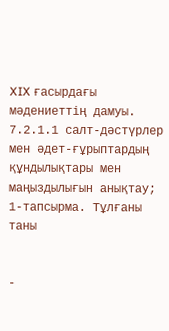XIX ғасырдағы мәдениеттің дамуы.
7.2.1.1 салт-дәстүрлер мен әдет-ғұрыптардың құндылықтары мен маңыздылығын анықтау;
1-тапсырма. Тұлғаны
таны


-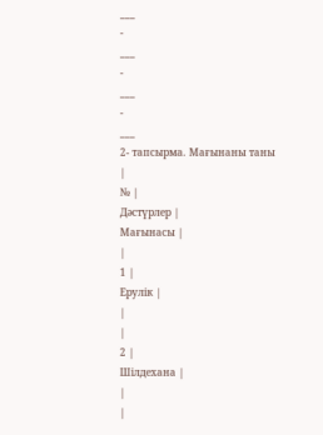___
-
___
-
___
-
___
2- тапсырма. Мағынаны таны
|
№ |
Дәстүрлер |
Мағынасы |
|
1 |
Ерулік |
|
|
2 |
Шілдехана |
|
|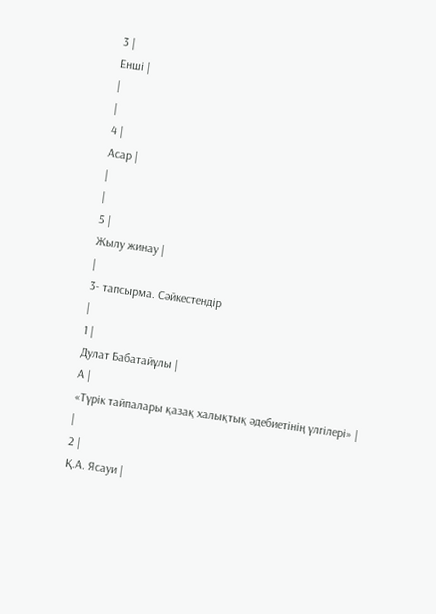3 |
Енші |
|
|
4 |
Асар |
|
|
5 |
Жылу жинау |
|
3- тапсырма. Сәйкестендір
|
1 |
Дулат Бабатайұлы |
А |
«Түрік тайпалары қазақ халықтық әдебиетінің үлгілері» |
|
2 |
Қ.А. Ясауи |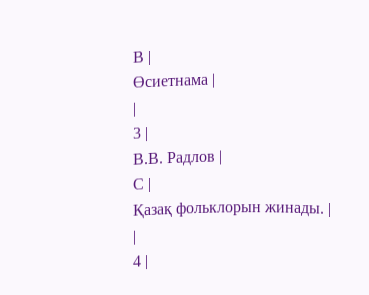В |
Өсиетнама |
|
3 |
В.В. Радлов |
С |
Қазақ фольклорын жинады. |
|
4 |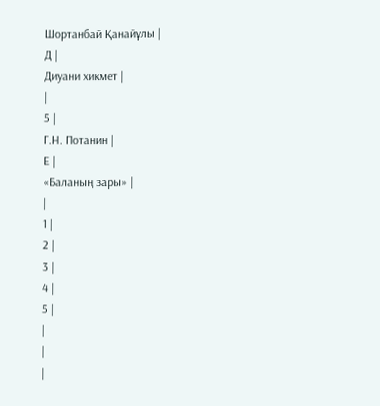Шортанбай Қанайұлы |
Д |
Диуани хикмет |
|
5 |
Г.Н. Потанин |
Е |
«Баланың зары» |
|
1 |
2 |
3 |
4 |
5 |
|
|
|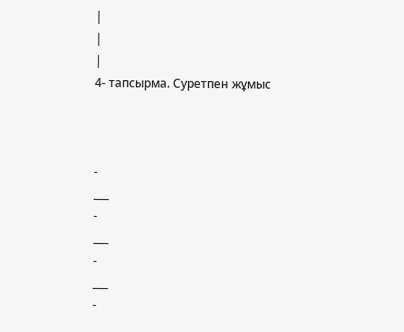|
|
|
4- тапсырма. Суретпен жұмыс



-
___
-
___
-
___
-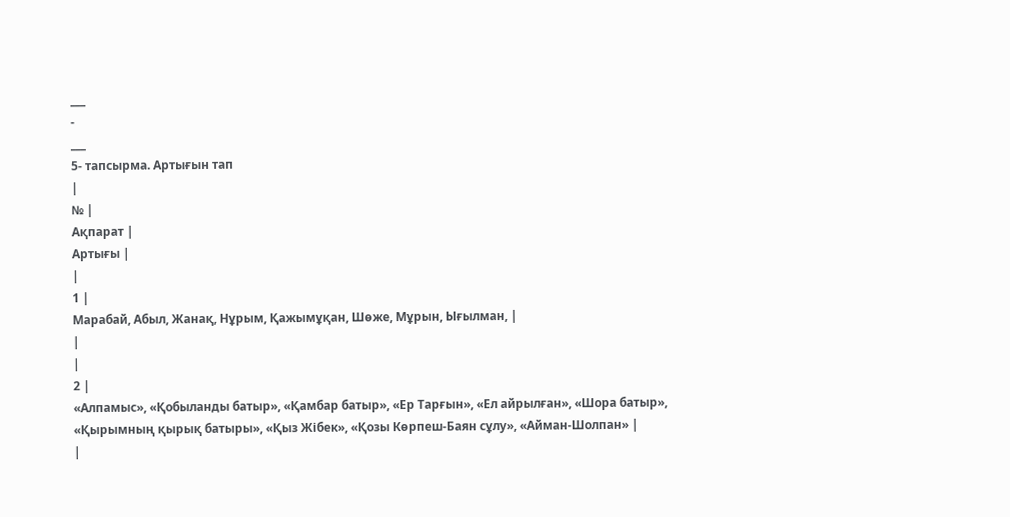___
-
___
5- тапсырма. Артығын тап
|
№ |
Ақпарат |
Артығы |
|
1 |
Марабай, Абыл, Жанақ, Нұрым, Қажымұқан, Шөже, Мұрын, Ығылман, |
|
|
2 |
«Алпамыс», «Қобыланды батыр», «Қамбар батыр», «Ер Тарғын», «Ел айрылған», «Шора батыр», «Қырымның қырық батыры», «Қыз Жібек», «Қозы Көрпеш-Баян сұлу», «Айман-Шолпан» |
|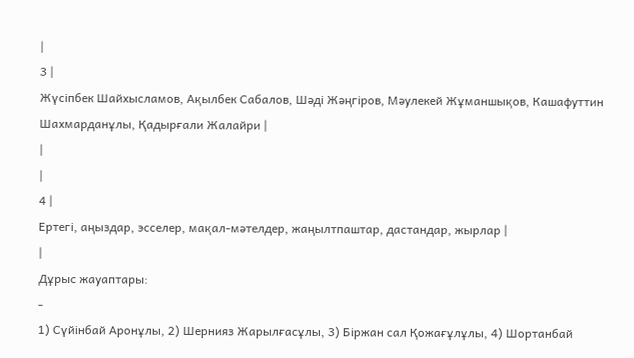|
3 |
Жүсіпбек Шайхысламов, Ақылбек Сабалов, Шәді Жәңгіров, Мәулекей Жұманшықов, Кашафуттин Шахмарданұлы, Қадырғали Жалайри |
|
|
4 |
Ертегі, аңыздар, эсселер, мақал-мәтелдер, жаңылтпаштар, дастандар, жырлар |
|
Дұрыс жауаптары:
-
1) Сүйінбай Аронұлы, 2) Шернияз Жарылғасұлы, 3) Біржан сал Қожағұлұлы, 4) Шортанбай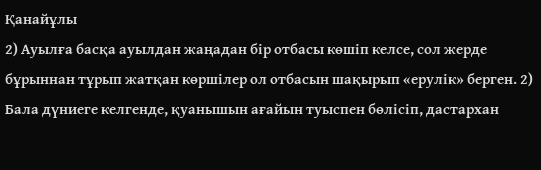Қанайұлы
2) Ауылға басқа ауылдан жаңадан бір отбасы көшіп келсе, сол жерде бұрыннан тұрып жатқан көршілер ол отбасын шақырып «ерулік» берген. 2) Бала дүниеге келгенде, қуанышын ағайын туыспен бөлісіп, дастархан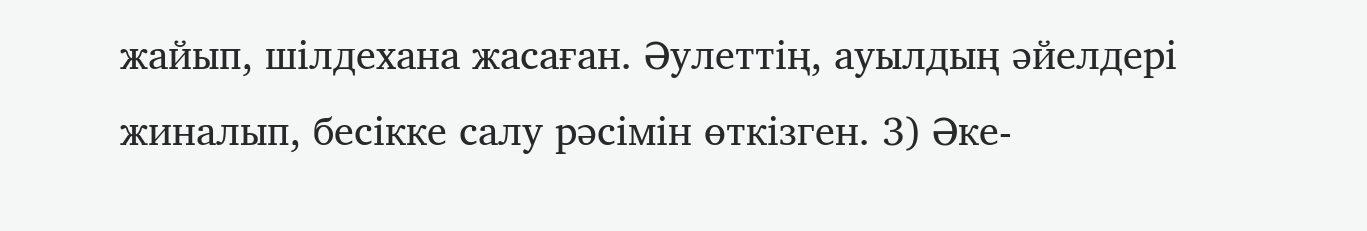жайып, шілдехана жасаған. Әулеттің, ауылдың әйелдері жиналып, бесікке салу рәсімін өткізген. 3) Әке-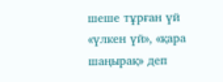шеше тұрған үй «үлкен үй», «қара шаңырақ» деп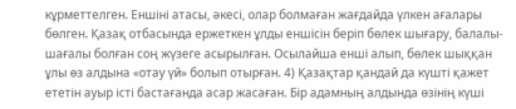кұрметтелген. Еншіні атасы, әкесі, олар болмаған жағдайда үлкен ағалары бөлген. Қазақ отбасында ержеткен ұлды еншісін беріп бөлек шығару, балалы-шағалы болған соң жүзеге асырылған. Осылайша енші алып, бөлек шыққан ұлы өз алдына «отау үй» болып отырған. 4) Қазақтар қандай да күшті қажет ететін ауыр істі бастағанда асар жасаған. Бір адамның алдында өзінің күші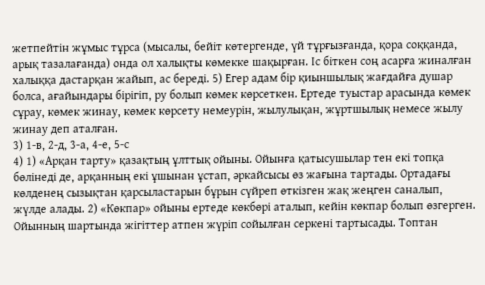жетпейтін жұмыс тұрса (мысалы, бейіт көтергенде, үй тұрғызғанда, қора соққанда, арық тазалағанда) онда ол халықты көмекке шақырған. Іс біткен соң асарға жиналған халыққа дастарқан жайып, ас береді. 5) Егер адам бір қиыншылық жағдайға душар болса, ағайындары бірігіп, ру болып көмек көрсеткен. Ертеде туыстар арасында көмек сұрау, көмек жинау, көмек көрсету немеурін, жылулықан, жұртшылық немесе жылу жинау деп аталған.
3) 1-в, 2-д, 3-а, 4-е, 5-с
4) 1) «Арқан тарту» қазақтың ұлттық ойыны. Ойынға қатысушылар тен екі топқа бөлінеді де, арқанның екі ұшынан ұстап, әркайсысы өз жағына тартады. Ортадағы көлденең сызықтан қарсыластарын бұрын сүйреп өткізген жақ жеңген саналып, жүлде алады. 2) «Көкпар» ойыны ертеде көкбөрі аталып, кейін көкпар болып өзгерген. Ойынның шартында жігіттер атпен жүріп сойылған серкені тартысады. Топтан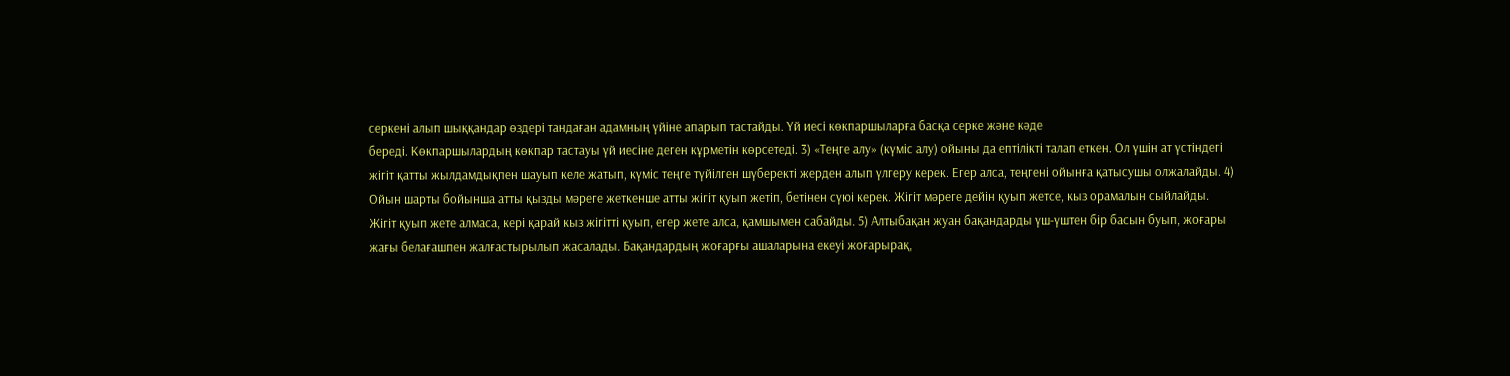серкені алып шыққандар өздері тандаған адамның үйіне апарып тастайды. Үй иесі көкпаршыларға басқа серке және кәде
береді. Көкпаршылардың көкпар тастауы үй иесіне деген кұрметін көрсетеді. 3) «Теңге алу» (күміс алу) ойыны да ептілікті талап еткен. Ол үшін ат үстіндегі жігіт қатты жылдамдықпен шауып келе жатып, күміс теңге түйілген шүберекті жерден алып үлгеру керек. Егер алса, теңгені ойынға қатысушы олжалайды. 4) Ойын шарты бойынша атты қызды мәреге жеткенше атты жігіт қуып жетіп, бетінен сүюі керек. Жігіт мәреге дейін қуып жетсе, кыз орамалын сыйлайды. Жігіт қуып жете алмаса, кері қарай кыз жігітті қуып, егер жете алса, қамшымен сабайды. 5) Алтыбақан жуан бақандарды үш-үштен бір басын буып, жоғары жағы белағашпен жалғастырылып жасалады. Бақандардың жоғарғы ашаларына екеуі жоғарырақ,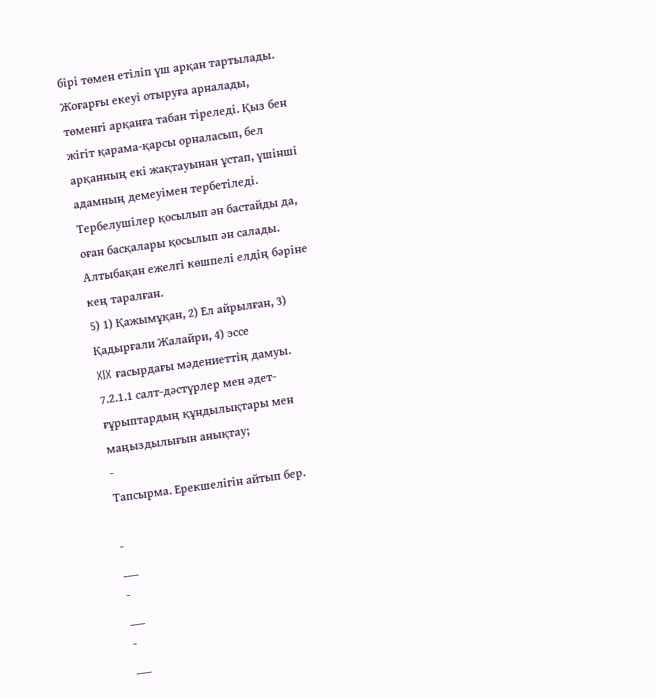бірі төмен етіліп үш арқан тартылады. Жоғарғы екеуі отыруға арналады, төменгі арқанға табан тіреледі. Қыз бен жігіт қарама-қарсы орналасып, бел арқанның екі жақтауынан ұстап, үшінші адамның демеуімен тербетіледі. Тербелушілер қосылып ән бастайды да, оған басқалары қосылып ән салады. Алтыбақан ежелгі көшпелі елдің бәріне кең таралған.
5) 1) Қажымұқан, 2) Ел айрылған, 3) Қадырғали Жалайри, 4) эссе
XIX ғасырдағы мәдениеттің дамуы.
7.2.1.1 салт-дәстүрлер мен әдет-ғұрыптардың құндылықтары мен маңыздылығын анықтау;
-
Тапсырма. Ерекшелігін айтып бер.

-
___
-
___
-
___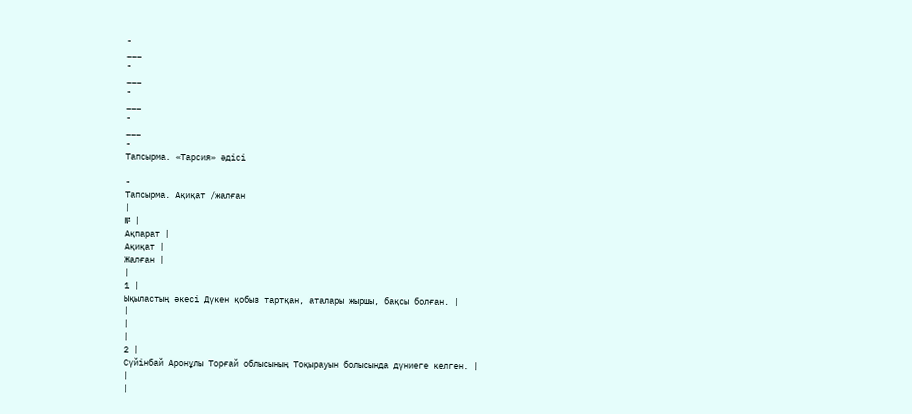-
___
-
___
-
___
-
___
-
Тапсырма. «Тарсия» әдісі

-
Тапсырма. Ақиқат /жалған
|
№ |
Ақпарат |
Ақиқат |
Жалған |
|
1 |
Ықыластың әкесі Дүкен қобыз тартқан, аталары жыршы, бақсы болған. |
|
|
|
2 |
Сүйінбай Аронұлы Торғай облысының Тоқырауын болысында дүниеге келген. |
|
|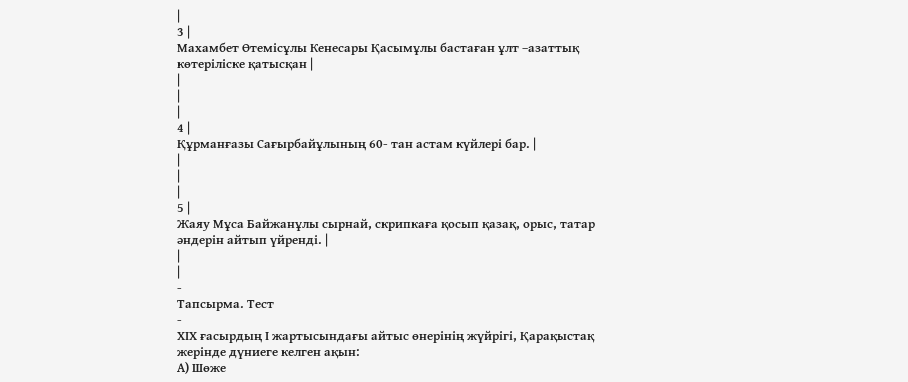|
3 |
Махамбет Өтемісұлы Кенесары Қасымұлы бастаған ұлт –азаттық көтеріліске қатысқан |
|
|
|
4 |
Құрманғазы Сағырбайұлының 60- тан астам күйлері бар. |
|
|
|
5 |
Жаяу Мұса Байжанұлы сырнай, скрипкаға қосып қазақ, орыс, татар әндерін айтып үйренді. |
|
|
-
Тапсырма. Тест
-
ХІХ ғасырдың І жартысындағы айтыс өнерінің жүйрігі, Қарақыстақ жерінде дүниеге келген ақын:
А) Шөже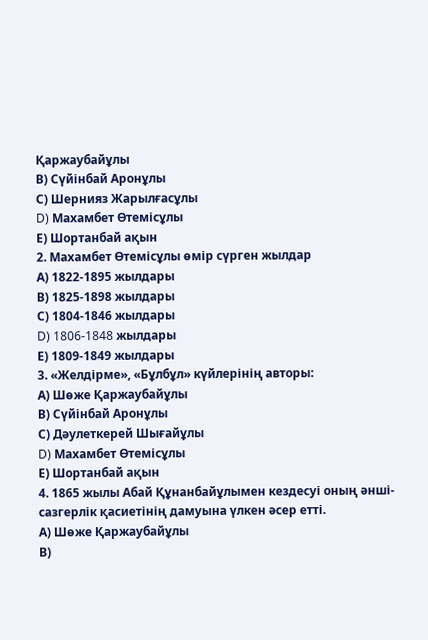Қаржаубайұлы
В) Сүйінбай Аронұлы
С) Шернияз Жарылғасұлы
D) Махамбет Өтемісұлы
Е) Шортанбай ақын
2. Махамбет Өтемісұлы өмір сүрген жылдар
А) 1822-1895 жылдары
В) 1825-1898 жылдары
С) 1804-1846 жылдары
D) 1806-1848 жылдары
Е) 1809-1849 жылдары
3. «Желдірме», «Бұлбұл» күйлерінің авторы:
А) Шөже Қаржаубайұлы
В) Сүйінбай Аронұлы
С) Дәулеткерей Шығайұлы
D) Махамбет Өтемісұлы
Е) Шортанбай ақын
4. 1865 жылы Абай Құнанбайұлымен кездесуі оның әнші- сазгерлік қасиетінің дамуына үлкен әсер етті.
А) Шөже Қаржаубайұлы
В)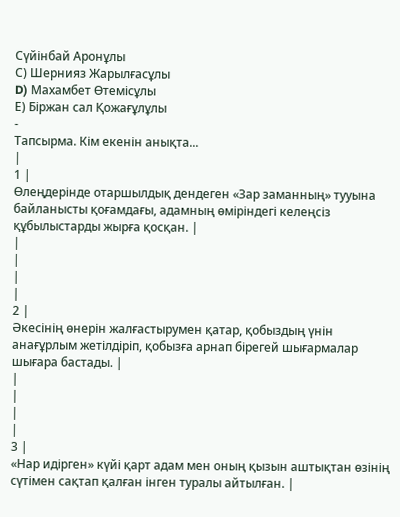Сүйінбай Аронұлы
С) Шернияз Жарылғасұлы
D) Махамбет Өтемісұлы
Е) Біржан сал Қожағұлұлы
-
Тапсырма. Кім екенін анықта...
|
1 |
Өлеңдерінде отаршылдық дендеген «Зар заманның» тууына байланысты қоғамдағы, адамның өміріндегі келеңсіз құбылыстарды жырға қосқан. |
|
|
|
|
2 |
Әкесінің өнерін жалғастырумен қатар, қобыздың үнін анағұрлым жетілдіріп, қобызға арнап бірегей шығармалар шығара бастады. |
|
|
|
|
3 |
«Нар идірген» күйі қарт адам мен оның қызын аштықтан өзінің сүтімен сақтап қалған інген туралы айтылған. |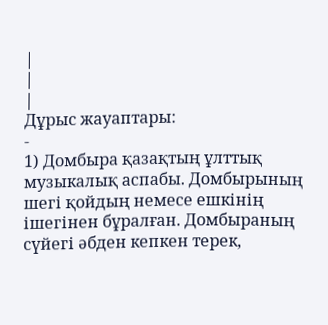|
|
|
Дұрыс жауаптары:
-
1) Домбыра қазақтың ұлттық музыкалық аспабы. Домбырының шегі қойдың немесе ешкінің ішегінен бұралған. Домбыраның сүйегі әбден кепкен терек,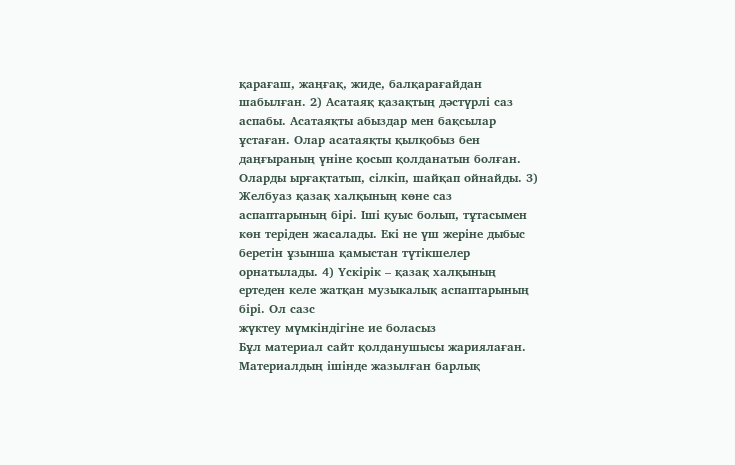қарағаш, жаңғақ, жиде, балқарағайдан шабылған. 2) Асатаяқ қазақтың дәстүрлі саз аспабы. Асатаяқты абыздар мен бақсылар ұстаған. Олар асатаяқты қылқобыз бен даңғыраның үніне қосып қолданатын болған. Оларды ырғақтатып, сілкіп, шайқап ойнайды. 3) Желбуаз қазақ халқының көне саз аспаптарының бірі. Іші қуыс болып, тұтасымен көн теріден жасалады. Екі не үш жеріне дыбыс беретін ұзынша қамыстан түтікшелер орнатылады. 4) Үскірік – қазақ халқының ертеден келе жатқан музыкалық аспаптарының бірі. Ол сазс
жүктеу мүмкіндігіне ие боласыз
Бұл материал сайт қолданушысы жариялаған. Материалдың ішінде жазылған барлық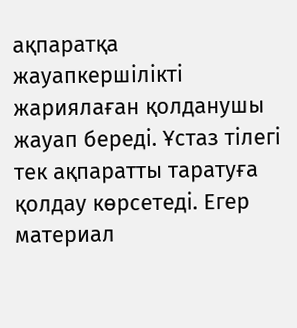ақпаратқа жауапкершілікті жариялаған қолданушы жауап береді. Ұстаз тілегі тек ақпаратты таратуға қолдау көрсетеді. Егер материал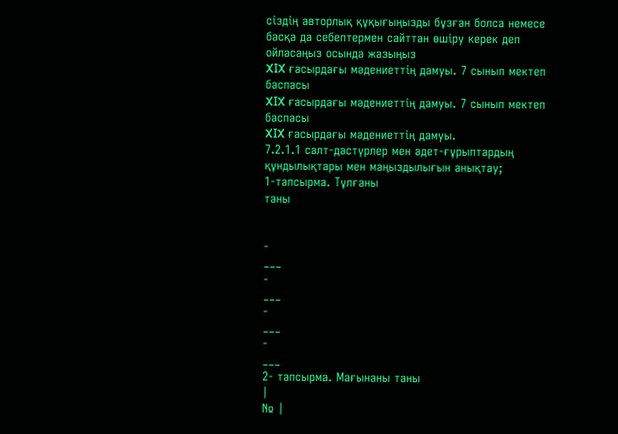сіздің авторлық құқығыңызды бұзған болса немесе басқа да себептермен сайттан өшіру керек деп ойласаңыз осында жазыңыз
XIX ғасырдағы мәдениеттің дамуы. 7 сынып мектеп баспасы
XIX ғасырдағы мәдениеттің дамуы. 7 сынып мектеп баспасы
XIX ғасырдағы мәдениеттің дамуы.
7.2.1.1 салт-дәстүрлер мен әдет-ғұрыптардың құндылықтары мен маңыздылығын анықтау;
1-тапсырма. Тұлғаны
таны


-
___
-
___
-
___
-
___
2- тапсырма. Мағынаны таны
|
№ |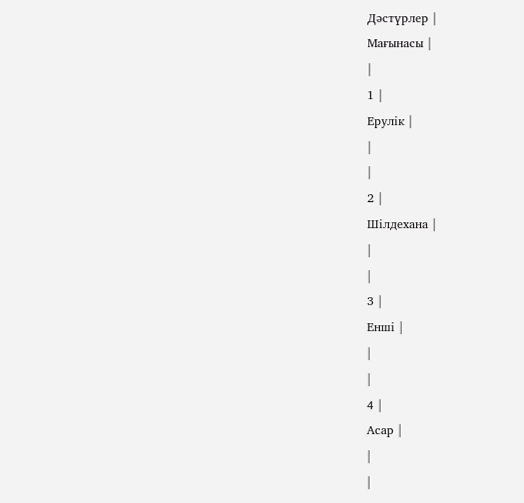Дәстүрлер |
Мағынасы |
|
1 |
Ерулік |
|
|
2 |
Шілдехана |
|
|
3 |
Енші |
|
|
4 |
Асар |
|
|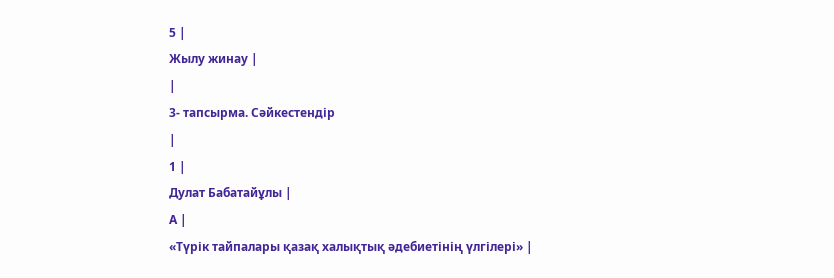5 |
Жылу жинау |
|
3- тапсырма. Сәйкестендір
|
1 |
Дулат Бабатайұлы |
А |
«Түрік тайпалары қазақ халықтық әдебиетінің үлгілері» |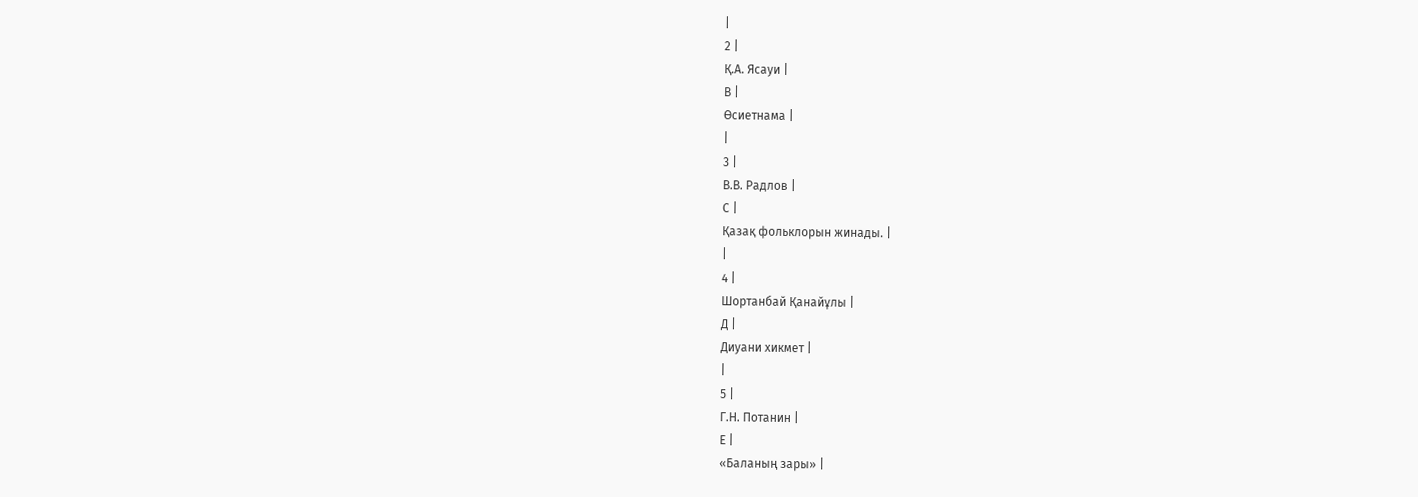|
2 |
Қ.А. Ясауи |
В |
Өсиетнама |
|
3 |
В.В. Радлов |
С |
Қазақ фольклорын жинады. |
|
4 |
Шортанбай Қанайұлы |
Д |
Диуани хикмет |
|
5 |
Г.Н. Потанин |
Е |
«Баланың зары» |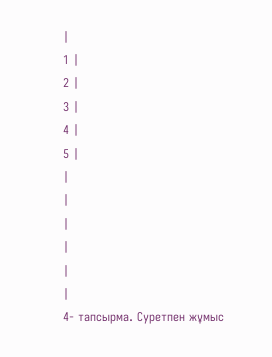|
1 |
2 |
3 |
4 |
5 |
|
|
|
|
|
|
4- тапсырма. Суретпен жұмыс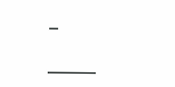-
___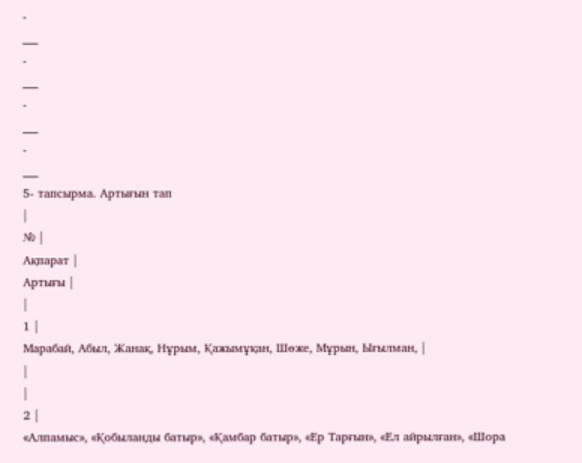-
___
-
___
-
___
-
___
5- тапсырма. Артығын тап
|
№ |
Ақпарат |
Артығы |
|
1 |
Марабай, Абыл, Жанақ, Нұрым, Қажымұқан, Шөже, Мұрын, Ығылман, |
|
|
2 |
«Алпамыс», «Қобыланды батыр», «Қамбар батыр», «Ер Тарғын», «Ел айрылған», «Шора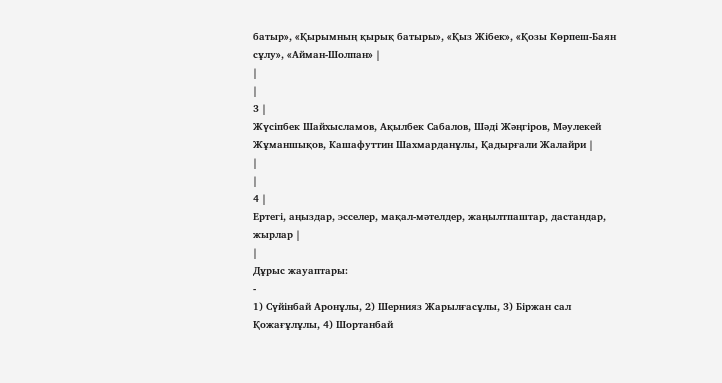батыр», «Қырымның қырық батыры», «Қыз Жібек», «Қозы Көрпеш-Баян сұлу», «Айман-Шолпан» |
|
|
3 |
Жүсіпбек Шайхысламов, Ақылбек Сабалов, Шәді Жәңгіров, Мәулекей Жұманшықов, Кашафуттин Шахмарданұлы, Қадырғали Жалайри |
|
|
4 |
Ертегі, аңыздар, эсселер, мақал-мәтелдер, жаңылтпаштар, дастандар, жырлар |
|
Дұрыс жауаптары:
-
1) Сүйінбай Аронұлы, 2) Шернияз Жарылғасұлы, 3) Біржан сал Қожағұлұлы, 4) Шортанбай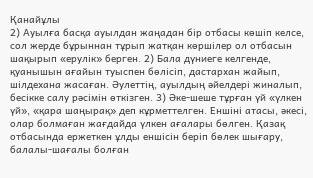Қанайұлы
2) Ауылға басқа ауылдан жаңадан бір отбасы көшіп келсе, сол жерде бұрыннан тұрып жатқан көршілер ол отбасын шақырып «ерулік» берген. 2) Бала дүниеге келгенде, қуанышын ағайын туыспен бөлісіп, дастархан жайып, шілдехана жасаған. Әулеттің, ауылдың әйелдері жиналып, бесікке салу рәсімін өткізген. 3) Әке-шеше тұрған үй «үлкен үй», «қара шаңырақ» деп кұрметтелген. Еншіні атасы, әкесі, олар болмаған жағдайда үлкен ағалары бөлген. Қазақ отбасында ержеткен ұлды еншісін беріп бөлек шығару, балалы-шағалы болған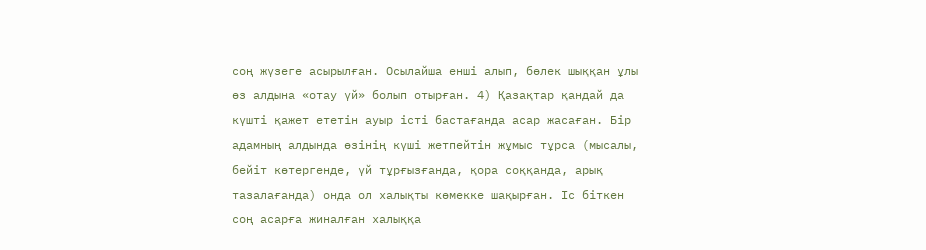соң жүзеге асырылған. Осылайша енші алып, бөлек шыққан ұлы өз алдына «отау үй» болып отырған. 4) Қазақтар қандай да күшті қажет ететін ауыр істі бастағанда асар жасаған. Бір адамның алдында өзінің күші жетпейтін жұмыс тұрса (мысалы, бейіт көтергенде, үй тұрғызғанда, қора соққанда, арық тазалағанда) онда ол халықты көмекке шақырған. Іс біткен соң асарға жиналған халыққа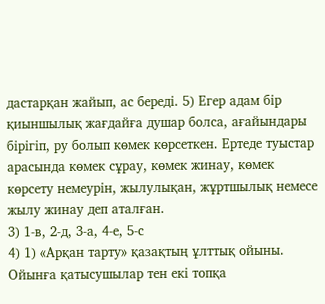дастарқан жайып, ас береді. 5) Егер адам бір қиыншылық жағдайға душар болса, ағайындары бірігіп, ру болып көмек көрсеткен. Ертеде туыстар арасында көмек сұрау, көмек жинау, көмек көрсету немеурін, жылулықан, жұртшылық немесе жылу жинау деп аталған.
3) 1-в, 2-д, 3-а, 4-е, 5-с
4) 1) «Арқан тарту» қазақтың ұлттық ойыны. Ойынға қатысушылар тен екі топқа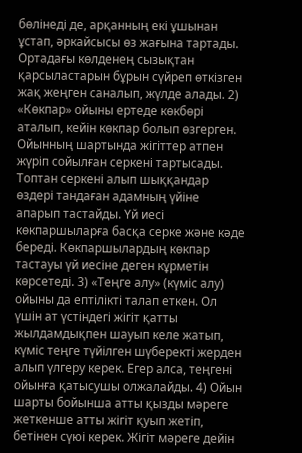бөлінеді де, арқанның екі ұшынан ұстап, әркайсысы өз жағына тартады. Ортадағы көлденең сызықтан қарсыластарын бұрын сүйреп өткізген жақ жеңген саналып, жүлде алады. 2) «Көкпар» ойыны ертеде көкбөрі аталып, кейін көкпар болып өзгерген. Ойынның шартында жігіттер атпен жүріп сойылған серкені тартысады. Топтан серкені алып шыққандар өздері тандаған адамның үйіне апарып тастайды. Үй иесі көкпаршыларға басқа серке және кәде
береді. Көкпаршылардың көкпар тастауы үй иесіне деген кұрметін көрсетеді. 3) «Теңге алу» (күміс алу) ойыны да ептілікті талап еткен. Ол үшін ат үстіндегі жігіт қатты жылдамдықпен шауып келе жатып, күміс теңге түйілген шүберекті жерден алып үлгеру керек. Егер алса, теңгені ойынға қатысушы олжалайды. 4) Ойын шарты бойынша атты қызды мәреге жеткенше атты жігіт қуып жетіп, бетінен сүюі керек. Жігіт мәреге дейін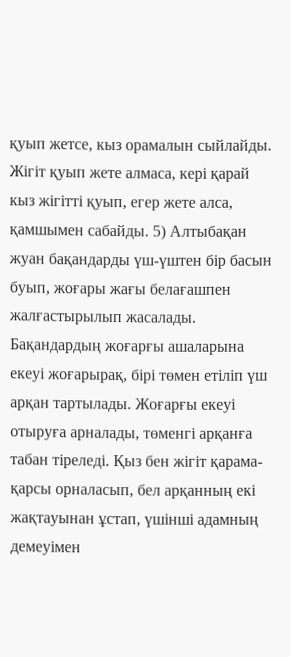қуып жетсе, кыз орамалын сыйлайды. Жігіт қуып жете алмаса, кері қарай кыз жігітті қуып, егер жете алса, қамшымен сабайды. 5) Алтыбақан жуан бақандарды үш-үштен бір басын буып, жоғары жағы белағашпен жалғастырылып жасалады. Бақандардың жоғарғы ашаларына екеуі жоғарырақ, бірі төмен етіліп үш арқан тартылады. Жоғарғы екеуі отыруға арналады, төменгі арқанға табан тіреледі. Қыз бен жігіт қарама-қарсы орналасып, бел арқанның екі жақтауынан ұстап, үшінші адамның демеуімен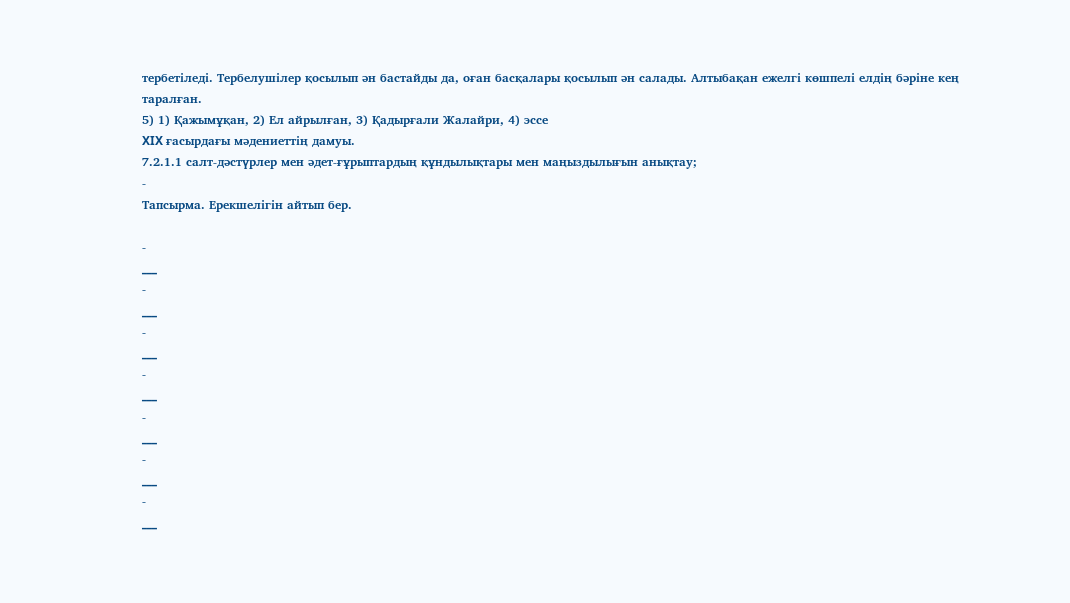тербетіледі. Тербелушілер қосылып ән бастайды да, оған басқалары қосылып ән салады. Алтыбақан ежелгі көшпелі елдің бәріне кең таралған.
5) 1) Қажымұқан, 2) Ел айрылған, 3) Қадырғали Жалайри, 4) эссе
XIX ғасырдағы мәдениеттің дамуы.
7.2.1.1 салт-дәстүрлер мен әдет-ғұрыптардың құндылықтары мен маңыздылығын анықтау;
-
Тапсырма. Ерекшелігін айтып бер.

-
___
-
___
-
___
-
___
-
___
-
___
-
___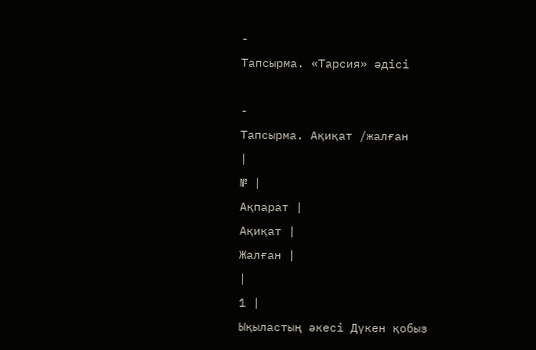-
Тапсырма. «Тарсия» әдісі

-
Тапсырма. Ақиқат /жалған
|
№ |
Ақпарат |
Ақиқат |
Жалған |
|
1 |
Ықыластың әкесі Дүкен қобыз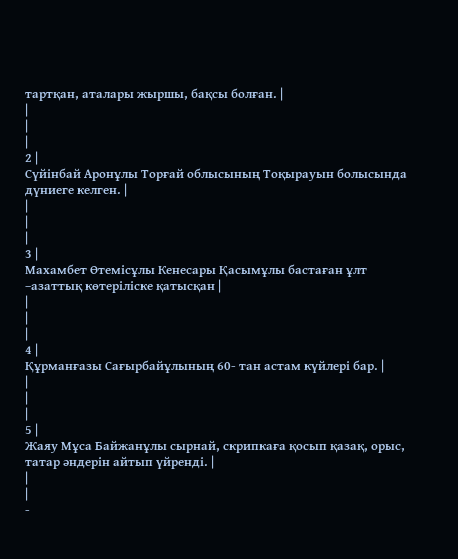тартқан, аталары жыршы, бақсы болған. |
|
|
|
2 |
Сүйінбай Аронұлы Торғай облысының Тоқырауын болысында дүниеге келген. |
|
|
|
3 |
Махамбет Өтемісұлы Кенесары Қасымұлы бастаған ұлт –азаттық көтеріліске қатысқан |
|
|
|
4 |
Құрманғазы Сағырбайұлының 60- тан астам күйлері бар. |
|
|
|
5 |
Жаяу Мұса Байжанұлы сырнай, скрипкаға қосып қазақ, орыс, татар әндерін айтып үйренді. |
|
|
-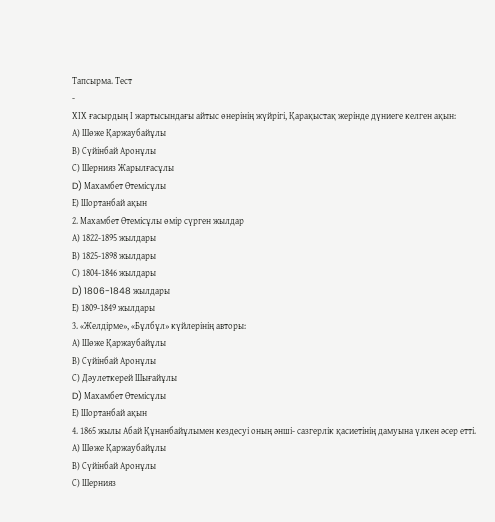Тапсырма. Тест
-
ХІХ ғасырдың І жартысындағы айтыс өнерінің жүйрігі, Қарақыстақ жерінде дүниеге келген ақын:
А) Шөже Қаржаубайұлы
В) Сүйінбай Аронұлы
С) Шернияз Жарылғасұлы
D) Махамбет Өтемісұлы
Е) Шортанбай ақын
2. Махамбет Өтемісұлы өмір сүрген жылдар
А) 1822-1895 жылдары
В) 1825-1898 жылдары
С) 1804-1846 жылдары
D) 1806-1848 жылдары
Е) 1809-1849 жылдары
3. «Желдірме», «Бұлбұл» күйлерінің авторы:
А) Шөже Қаржаубайұлы
В) Сүйінбай Аронұлы
С) Дәулеткерей Шығайұлы
D) Махамбет Өтемісұлы
Е) Шортанбай ақын
4. 1865 жылы Абай Құнанбайұлымен кездесуі оның әнші- сазгерлік қасиетінің дамуына үлкен әсер етті.
А) Шөже Қаржаубайұлы
В) Сүйінбай Аронұлы
С) Шернияз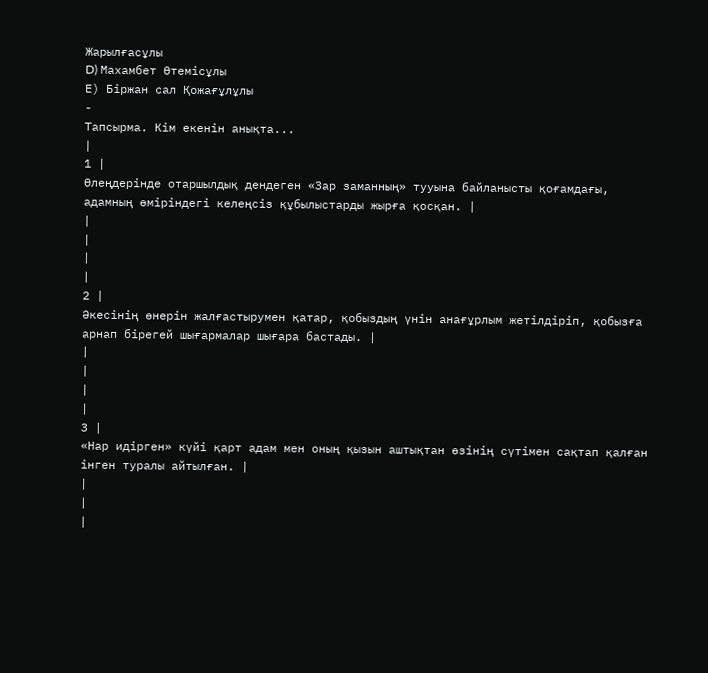Жарылғасұлы
D) Махамбет Өтемісұлы
Е) Біржан сал Қожағұлұлы
-
Тапсырма. Кім екенін анықта...
|
1 |
Өлеңдерінде отаршылдық дендеген «Зар заманның» тууына байланысты қоғамдағы, адамның өміріндегі келеңсіз құбылыстарды жырға қосқан. |
|
|
|
|
2 |
Әкесінің өнерін жалғастырумен қатар, қобыздың үнін анағұрлым жетілдіріп, қобызға арнап бірегей шығармалар шығара бастады. |
|
|
|
|
3 |
«Нар идірген» күйі қарт адам мен оның қызын аштықтан өзінің сүтімен сақтап қалған інген туралы айтылған. |
|
|
|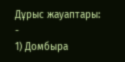Дұрыс жауаптары:
-
1) Домбыра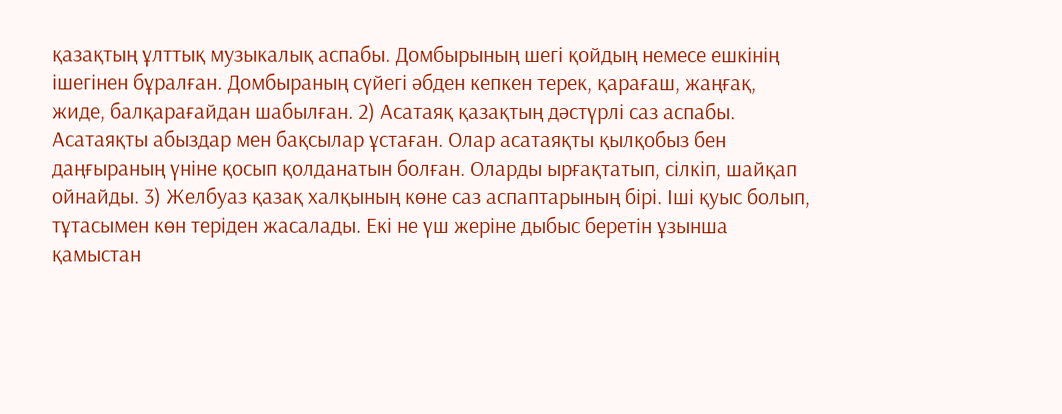қазақтың ұлттық музыкалық аспабы. Домбырының шегі қойдың немесе ешкінің ішегінен бұралған. Домбыраның сүйегі әбден кепкен терек, қарағаш, жаңғақ, жиде, балқарағайдан шабылған. 2) Асатаяқ қазақтың дәстүрлі саз аспабы. Асатаяқты абыздар мен бақсылар ұстаған. Олар асатаяқты қылқобыз бен даңғыраның үніне қосып қолданатын болған. Оларды ырғақтатып, сілкіп, шайқап ойнайды. 3) Желбуаз қазақ халқының көне саз аспаптарының бірі. Іші қуыс болып, тұтасымен көн теріден жасалады. Екі не үш жеріне дыбыс беретін ұзынша қамыстан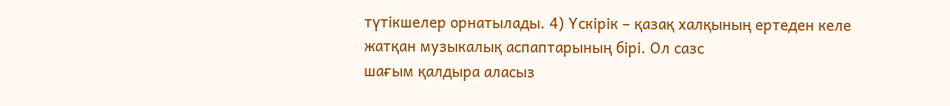түтікшелер орнатылады. 4) Үскірік – қазақ халқының ертеден келе жатқан музыкалық аспаптарының бірі. Ол сазс
шағым қалдыра аласыз